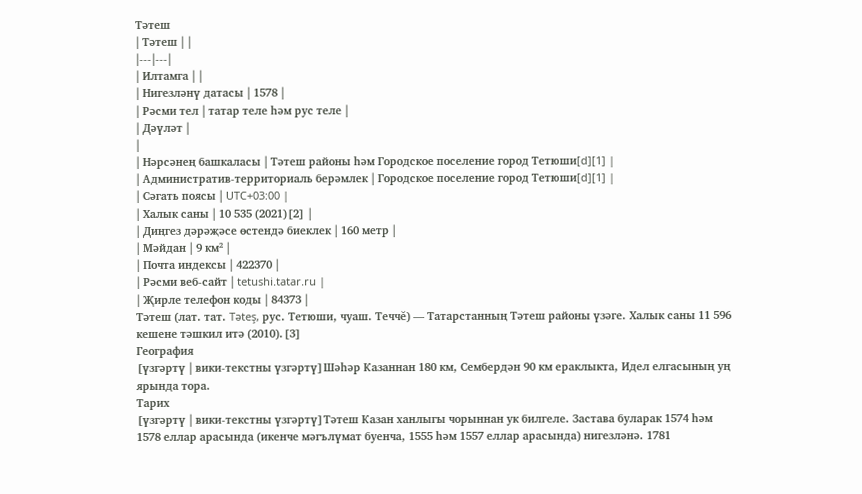Тәтеш
| Тәтеш | |
|---|---|
| Илтамга | |
| Нигезләнү датасы | 1578 |
| Рәсми тел | татар теле һәм рус теле |
| Дәүләт |
|
| Нәрсәнең башкаласы | Тәтеш районы һәм Городское поселение город Тетюши[d][1] |
| Административ-территориаль берәмлек | Городское поселение город Тетюши[d][1] |
| Сәгать поясы | UTC+03:00 |
| Халык саны | 10 535 (2021)[2] |
| Диңгез дәрәҗәсе өстендә биеклек | 160 метр |
| Мәйдан | 9 км² |
| Почта индексы | 422370 |
| Рәсми веб-сайт | tetushi.tatar.ru |
| Җирле телефон коды | 84373 |
Тәтеш (лат. тат. Tǝteş, рус. Тетюши, чуаш. Теччĕ) — Татарстанның Тәтеш районы үзәге. Халык саны 11 596 кешене тәшкил итә (2010).[3]
География
[үзгәртү | вики-текстны үзгәртү]Шәһәр Казаннан 180 км, Сембердән 90 км ераклыкта, Идел елгасының уң ярында тора.
Тарих
[үзгәртү | вики-текстны үзгәртү]Тәтеш Казан ханлыгы чорыннан ук билгеле. Застава буларак 1574 һәм 1578 еллар арасында (икенче мәгълүмат буенча, 1555 һәм 1557 еллар арасында) нигезләнә. 1781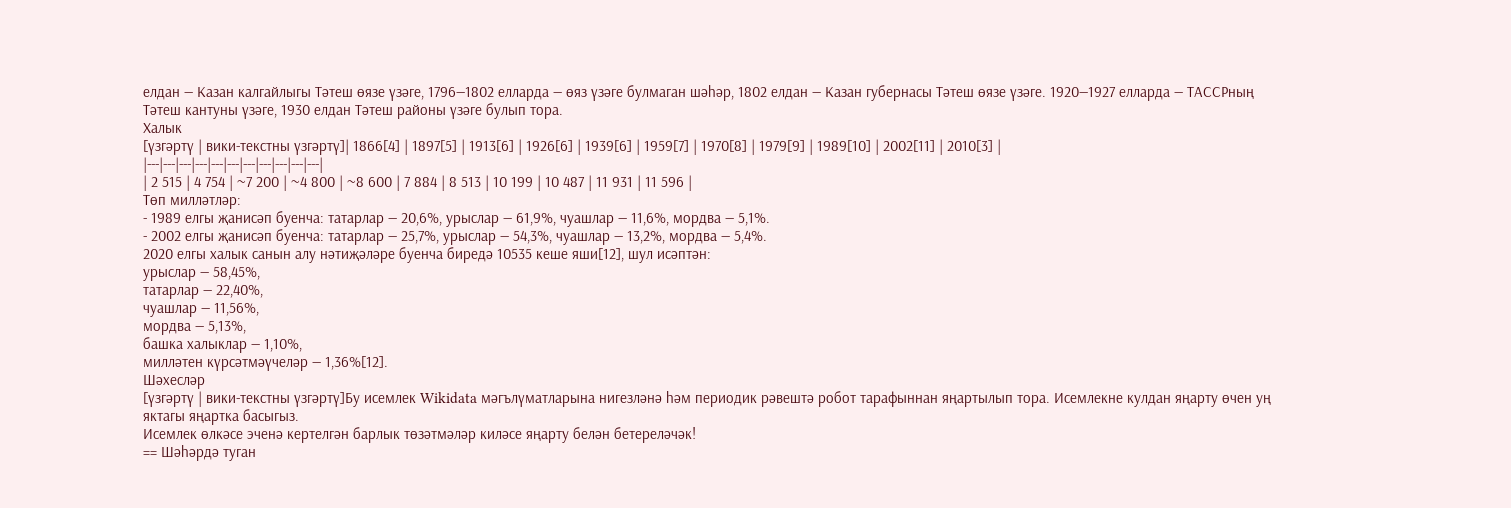елдан — Казан калгайлыгы Тәтеш өязе үзәге, 1796—1802 елларда — өяз үзәге булмаган шәһәр, 1802 елдан — Казан губернасы Тәтеш өязе үзәге. 1920—1927 елларда — ТАССРның Тәтеш кантуны үзәге, 1930 елдан Тәтеш районы үзәге булып тора.
Халык
[үзгәртү | вики-текстны үзгәртү]| 1866[4] | 1897[5] | 1913[6] | 1926[6] | 1939[6] | 1959[7] | 1970[8] | 1979[9] | 1989[10] | 2002[11] | 2010[3] |
|---|---|---|---|---|---|---|---|---|---|---|
| 2 515 | 4 754 | ~7 200 | ~4 800 | ~8 600 | 7 884 | 8 513 | 10 199 | 10 487 | 11 931 | 11 596 |
Төп милләтләр:
- 1989 елгы җанисәп буенча: татарлар — 20,6%, урыслар — 61,9%, чуашлар — 11,6%, мордва — 5,1%.
- 2002 елгы җанисәп буенча: татарлар — 25,7%, урыслар — 54,3%, чуашлар — 13,2%, мордва — 5,4%.
2020 елгы халык санын алу нәтиҗәләре буенча биредә 10535 кеше яши[12], шул исәптән:
урыслар — 58,45%,
татарлар — 22,40%,
чуашлар — 11,56%,
мордва — 5,13%,
башка халыклар — 1,10%,
милләтен күрсәтмәүчеләр — 1,36%[12].
Шәхесләр
[үзгәртү | вики-текстны үзгәртү]Бу исемлек Wikidata мәгълүматларына нигезләнә һәм периодик рәвештә робот тарафыннан яңартылып тора. Исемлекне кулдан яңарту өчен уң яктагы яңартка басыгыз.
Исемлек өлкәсе эченә кертелгән барлык төзәтмәләр киләсе яңарту белән бетереләчәк!
== Шәһәрдә туган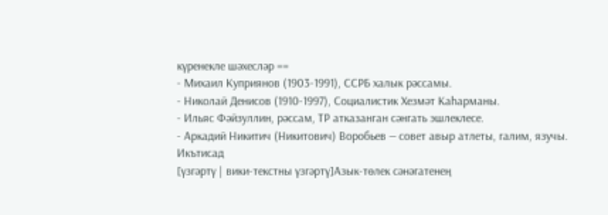күренекле шәхесләр ==
- Михаил Куприянов (1903-1991), ССРБ халык рәссамы.
- Николай Денисов (1910-1997), Социалистик Хезмәт Каһарманы.
- Ильяс Фәйзуллин, рәссам, ТР атказанган сәнгать эшлеклесе.
- Аркадий Никитич (Никитович) Воробьев — совет авыр атлеты, галим, язучы.
Икътисад
[үзгәртү | вики-текстны үзгәртү]Азык-төлек сәнәгатенең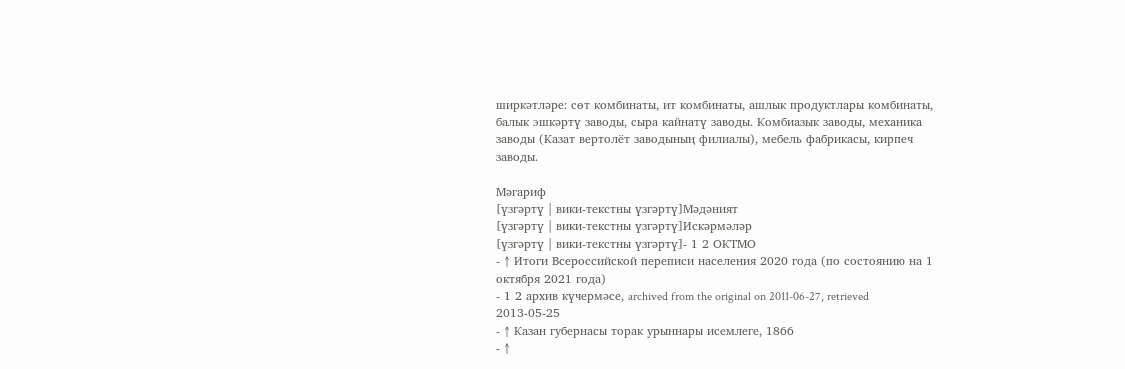ширкәтләре: сөт комбинаты, ит комбинаты, ашлык продуктлары комбинаты, балык эшкәртү заводы, сыра кайнатү заводы. Комбиазык заводы, механика заводы (Казат вертолёт заводының филиалы), мебель фабрикасы, кирпеч заводы.

Мәгариф
[үзгәртү | вики-текстны үзгәртү]Мәдәният
[үзгәртү | вики-текстны үзгәртү]Искәрмәләр
[үзгәртү | вики-текстны үзгәртү]- 1 2 ОКТМО
- ↑ Итоги Всероссийской переписи населения 2020 года (по состоянию на 1 октября 2021 года)
- 1 2 архив күчермәсе, archived from the original on 2011-06-27, retrieved 2013-05-25
- ↑ Казан губернасы торак урыннары исемлеге, 1866
- ↑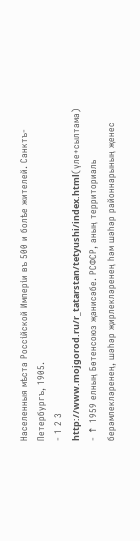Населенныя мѣста Россійской Имперіи въ 500 и болѣе жителей. Санктъ-Петербургъ, 1905.
- 1 2 3 http://www.mojgorod.ru/r_tatarstan/tetyushi/index.html(үле+сылтама)
- ↑ 1959 елның Бөтенсоюз җанисәбе. РСФСР, аның территориаль берәмлекләренең, шәһәр җирлекләренең һәм шәһәр районнарының җенес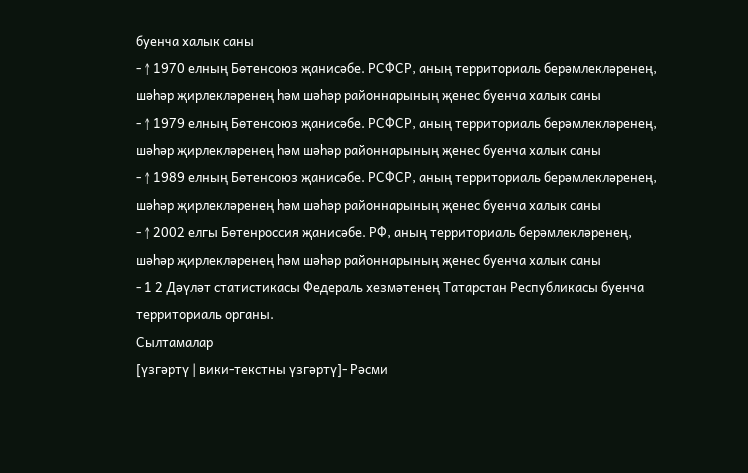буенча халык саны
- ↑ 1970 елның Бөтенсоюз җанисәбе. РСФСР, аның территориаль берәмлекләренең, шәһәр җирлекләренең һәм шәһәр районнарының җенес буенча халык саны
- ↑ 1979 елның Бөтенсоюз җанисәбе. РСФСР, аның территориаль берәмлекләренең, шәһәр җирлекләренең һәм шәһәр районнарының җенес буенча халык саны
- ↑ 1989 елның Бөтенсоюз җанисәбе. РСФСР, аның территориаль берәмлекләренең, шәһәр җирлекләренең һәм шәһәр районнарының җенес буенча халык саны
- ↑ 2002 елгы Бөтенроссия җанисәбе. РФ, аның территориаль берәмлекләренең, шәһәр җирлекләренең һәм шәһәр районнарының җенес буенча халык саны
- 1 2 Дәүләт статистикасы Федераль хезмәтенең Татарстан Республикасы буенча территориаль органы.
Сылтамалар
[үзгәртү | вики-текстны үзгәртү]- Рәсми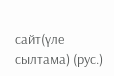сайт(үле сылтама) (рус.)